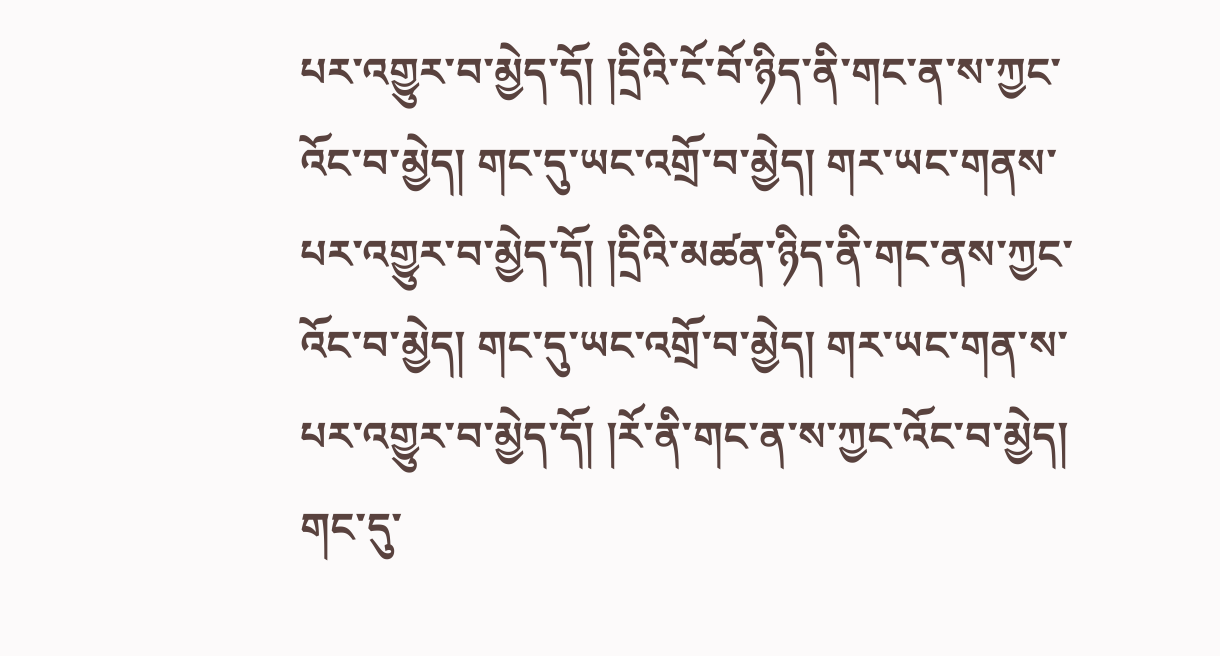པར་འགྱུར་བ་མྱེད་དོ། །དྲིའི་ངོ་བོ་ཉིད་ནི་གང་ན་ས་ཀྱང་འོང་བ་མྱེད། གང་དུ་ཡང་འགྲོ་བ་མྱེད། གར་ཡང་གནས་པར་འགྱུར་བ་མྱེད་དོ། །དྲིའི་མཚན་ཉིད་ནི་གང་ནས་ཀྱང་འོང་བ་མྱེད། གང་དུ་ཡང་འགྲོ་བ་མྱེད། གར་ཡང་གན་ས་པར་འགྱུར་བ་མྱེད་དོ། །རོ་ནི་གང་ན་ས་ཀྱང་འོང་བ་མྱེད། གང་དུ་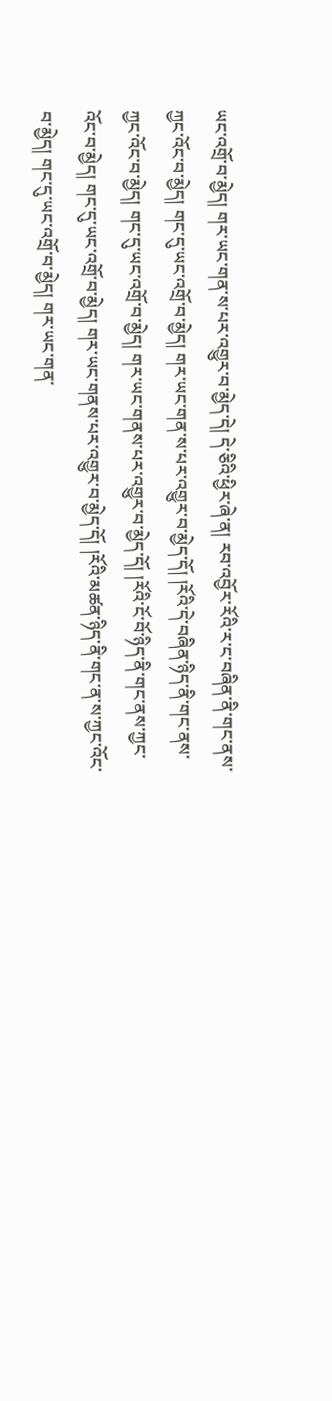ཡང་འགྲོ་བ་མྱེད། གར་ཡང་གན་ས་པར་འགྱུར་བ་མྱེད་དེ། དེ་ཅིའི་ཕྱིར་ཞེ་ན། རབ་འབྱོར་རོའི་ར་ང་བཞིན་ནི་གང་ནས་ཀྱང་འོང་བ་མྱེད། གང་དུ་ཡང་འགྲོ་བ་མྱེད། གར་ཡང་གན་ས་པར་འགྱུར་བ་མྱེད་དོ། །རོའི་དེ་བཞིན་ཉིད་ནི་གང་ནས་ཀྱང་འོང་བ་མྱེད། གང་དུ་ཡང་འགྲོ་བ་མྱེད། གར་ཡང་གནས་པར་འགྱུར་བ་མྱེད་དོ། །རོའི་ངོ་བོ་ཉིད་ནི་གང་ནས་ཀྱང་འོང་བ་མྱེད། གང་དུ་ཡང་འགྲོ་བ་མྱེད། གར་ཡང་གནས་པར་འགྱུར་བ་མྱེད་དོ། །རོའི་མཚན་ཉིད་ནི་གང་ན་ས་ཀྱང་འོང་བ་མྱེད། གང་དུ་ཡང་འགྲོ་བ་མྱེད། གར་ཡང་གན་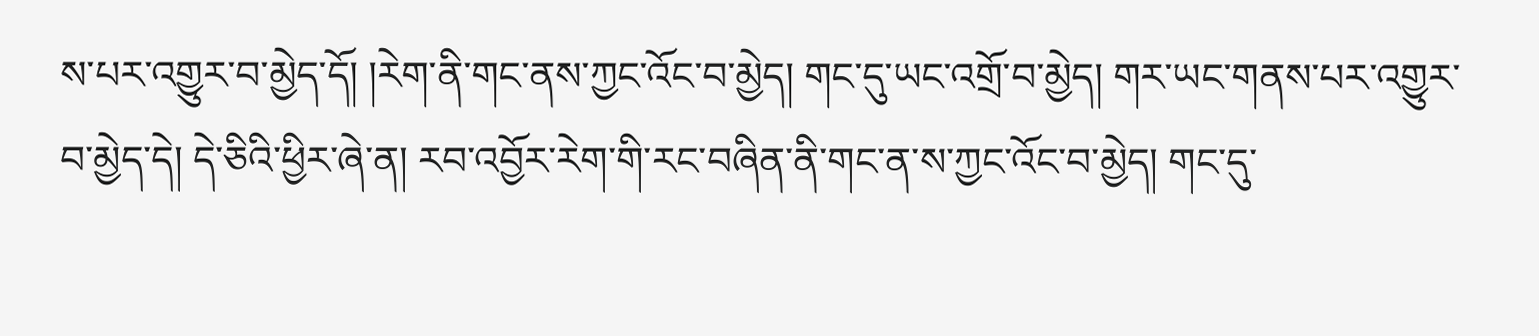ས་པར་འགྱུར་བ་མྱེད་དོ། །རེག་ནི་གང་ནས་ཀྱང་འོང་བ་མྱེད། གང་དུ་ཡང་འགྲོ་བ་མྱེད། གར་ཡང་གནས་པར་འགྱུར་བ་མྱེད་དེ། དེ་ཅིའི་ཕྱིར་ཞེ་ན། རབ་འབྱོར་རེག་གི་རང་བཞིན་ནི་གང་ན་ས་ཀྱང་འོང་བ་མྱེད། གང་དུ་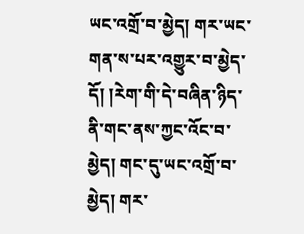ཡང་འགྲོ་བ་མྱེད། གར་ཡང་གན་ས་པར་འགྱུར་བ་མྱེད་དོ། །རེག་གི་དེ་བཞིན་ཉིད་ནི་གང་ནས་ཀྱང་འོང་བ་མྱེད། གང་དུ་ཡང་འགྲོ་བ་མྱེད། གར་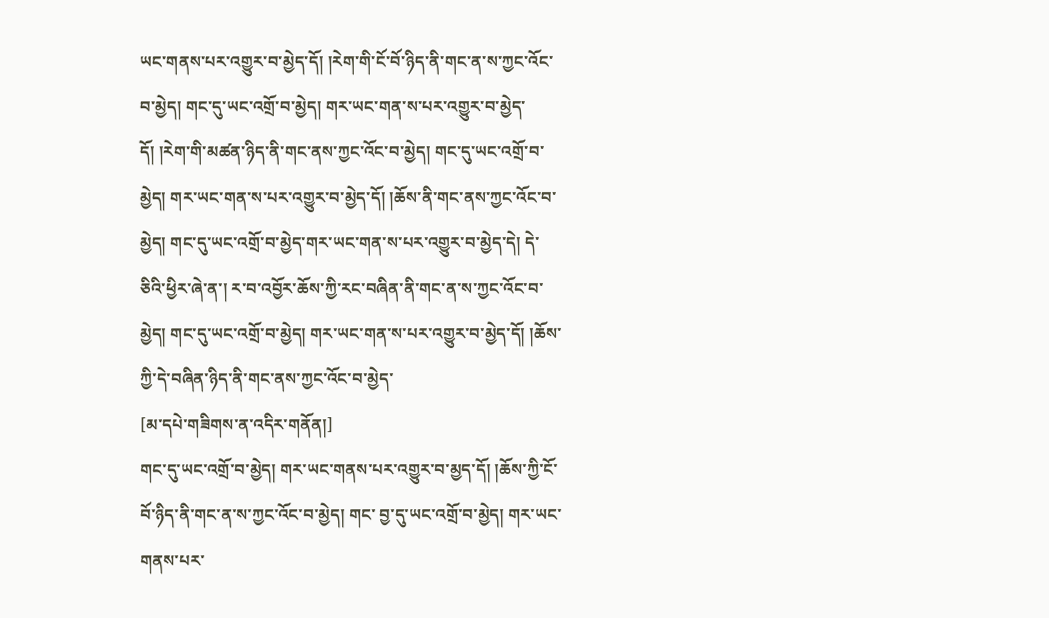ཡང་གནས་པར་འགྱུར་བ་མྱེད་དོ། །རེག་གི་ངོ་བོ་ཉིད་ནི་གང་ན་ས་ཀྱང་འོང་བ་མྱེད། གང་དུ་ཡང་འགྲོ་བ་མྱེད། གར་ཡང་གན་ས་པར་འགྱུར་བ་མྱེད་དོ། །རེག་གི་མཚན་ཉིད་ནི་གང་ནས་ཀྱང་འོང་བ་མྱེད། གང་དུ་ཡང་འགྲོ་བ་མྱེད། གར་ཡང་གན་ས་པར་འགྱུར་བ་མྱེད་དོ། །ཆོས་ནི་གང་ནས་ཀྱང་འོང་བ་མྱེད། གང་དུ་ཡང་འགྲོ་བ་མྱེད་གར་ཡང་གན་ས་པར་འགྱུར་བ་མྱེད་དེ། དེ་ཅིའི་ཕྱིར་ཞེ་ན་། ར་བ་འབྱོར་ཆོས་ཀྱི་རང་བཞིན་ནི་གང་ན་ས་ཀྱང་འོང་བ་མྱེད། གང་དུ་ཡང་འགྲོ་བ་མྱེད། གར་ཡང་གན་ས་པར་འགྱུར་བ་མྱེད་དོ། །ཆོས་ཀྱི་དེ་བཞིན་ཉིད་ནི་གང་ནས་ཀྱང་འོང་བ་མྱེད་
[མ་དཔེ་གཟིགས་ན་འདིར་གནོན།]
གང་དུ་ཡང་འགྲོ་བ་མྱེད། གར་ཡང་གནས་པར་འགྱུར་བ་མྱད་དོ། །ཆོས་ཀྱི་ངོ་བོ་ཉིད་ནི་གང་ན་ས་ཀྱང་འོང་བ་མྱེད། གང་ བྱ་དུ་ཡང་འགྲོ་བ་མྱེད། གར་ཡང་གནས་པར་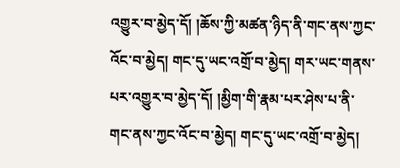འགྱུར་བ་མྱེད་དོ། །ཆོས་ཀྱི་མཚན་ཉིད་ནི་གང་ནས་ཀྱང་འོང་བ་མྱེད། གང་དུ་ཡང་འགྲོ་བ་མྱེད། གར་ཡང་གནས་པར་འགྱུར་བ་མྱེད་དོ། །མྱིག་གི་རྣམ་པར་ཤེས་པ་ནི་གང་ནས་ཀྱང་འོང་བ་མྱེད། གང་དུ་ཡང་འགྲོ་བ་མྱེད།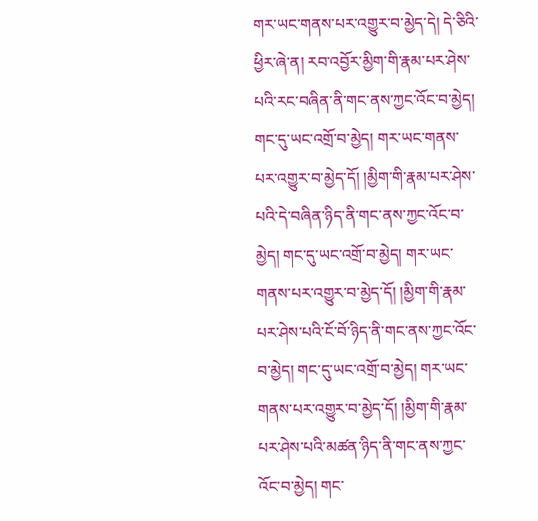གར་ཡང་གནས་པར་འགྱུར་བ་མྱེད་དེ། དེ་ཅིའི་ཕྱིར་ཞེ་ན། རབ་འབྱོར་མྱིག་གི་རྣམ་པར་ཤེས་པའི་རང་བཞིན་ནི་གང་ནས་ཀྱང་འོང་བ་མྱེད། གང་དུ་ཡང་འགྲོ་བ་མྱེད། གར་ཡང་གནས་པར་འགྱུར་བ་མྱེད་དོ། །མྱིག་གི་རྣམ་པར་ཤེས་པའི་དེ་བཞིན་ཉིད་ནི་གང་ནས་ཀྱང་འོང་བ་མྱེད། གང་དུ་ཡང་འགྲོ་བ་མྱེད། གར་ཡང་གནས་པར་འགྱུར་བ་མྱེད་དོ། །མྱིག་གི་རྣམ་པར་ཤེས་པའི་ངོ་བོ་ཉིད་ནི་གང་ནས་ཀྱང་འོང་བ་མྱེད། གང་དུ་ཡང་འགྲོ་བ་མྱེད། གར་ཡང་གནས་པར་འགྱུར་བ་མྱེད་དོ། །མྱིག་གི་རྣམ་པར་ཤེས་པའི་མཚན་ཉིད་ནི་གང་ནས་ཀྱང་འོང་བ་མྱེད། གང་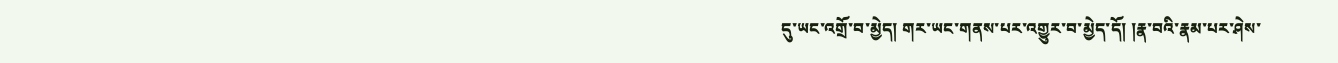དུ་ཡང་འགྲོ་བ་མྱེད། གར་ཡང་གནས་པར་འགྱུར་བ་མྱེད་དོ། །རྣ་བའི་རྣམ་པར་ཤེས་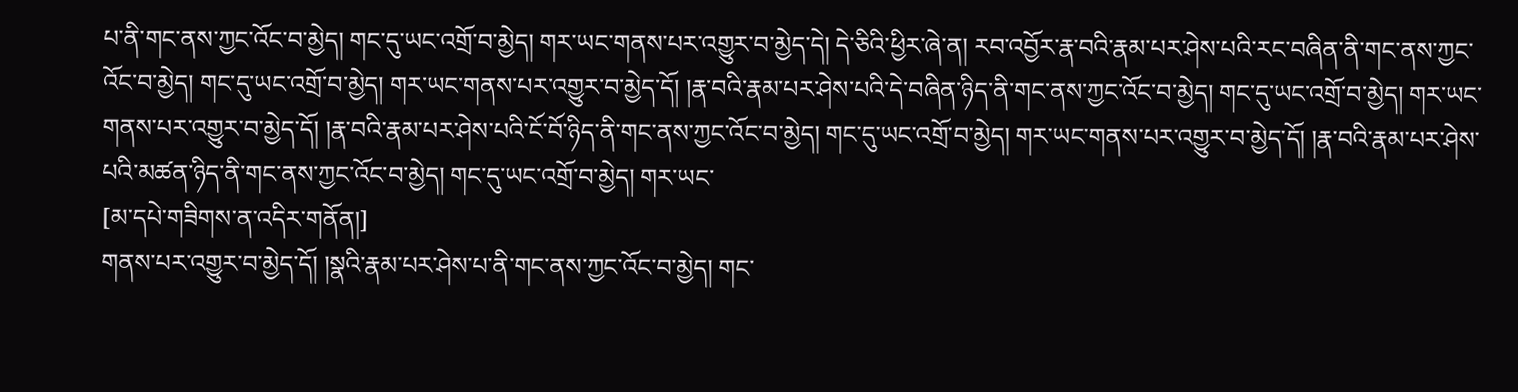པ་ནི་གང་ནས་ཀྱང་འོང་བ་མྱེད། གང་དུ་ཡང་འགྲོ་བ་མྱེད། གར་ཡང་གནས་པར་འགྱུར་བ་མྱེད་དེ། དེ་ཅིའི་ཕྱིར་ཞེ་ན། རབ་འབྱོར་རྣ་བའི་རྣམ་པར་ཤེས་པའི་རང་བཞིན་ནི་གང་ནས་ཀྱང་འོང་བ་མྱེད། གང་དུ་ཡང་འགྲོ་བ་མྱེད། གར་ཡང་གནས་པར་འགྱུར་བ་མྱེད་དོ། །རྣ་བའི་རྣམ་པར་ཤེས་པའི་དེ་བཞིན་ཉིད་ནི་གང་ནས་ཀྱང་འོང་བ་མྱེད། གང་དུ་ཡང་འགྲོ་བ་མྱེད། གར་ཡང་གནས་པར་འགྱུར་བ་མྱེད་དོ། །རྣ་བའི་རྣམ་པར་ཤེས་པའི་ངོ་བོ་ཉིད་ནི་གང་ནས་ཀྱང་འོང་བ་མྱེད། གང་དུ་ཡང་འགྲོ་བ་མྱེད། གར་ཡང་གནས་པར་འགྱུར་བ་མྱེད་དོ། །རྣ་བའི་རྣམ་པར་ཤེས་པའི་མཚན་ཉིད་ནི་གང་ནས་ཀྱང་འོང་བ་མྱེད། གང་དུ་ཡང་འགྲོ་བ་མྱེད། གར་ཡང་
[མ་དཔེ་གཟིགས་ན་འདིར་གནོན།]
གནས་པར་འགྱུར་བ་མྱེད་དོ། །སྣའི་རྣམ་པར་ཤེས་པ་ནི་གང་ནས་ཀྱང་འོང་བ་མྱེད། གང་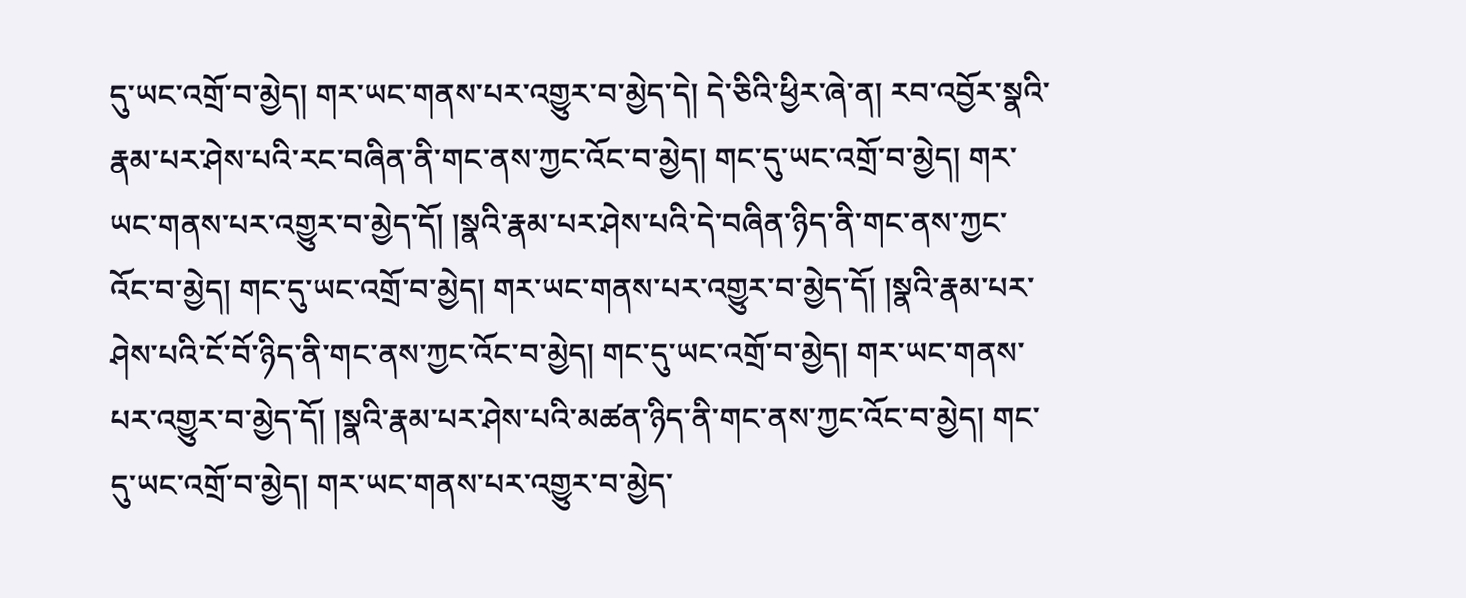དུ་ཡང་འགྲོ་བ་མྱེད། གར་ཡང་གནས་པར་འགྱུར་བ་མྱེད་དེ། དེ་ཅིའི་ཕྱིར་ཞེ་ན། རབ་འབྱོར་སྣའི་རྣམ་པར་ཤེས་པའི་རང་བཞིན་ནི་གང་ནས་ཀྱང་འོང་བ་མྱེད། གང་དུ་ཡང་འགྲོ་བ་མྱེད། གར་ཡང་གནས་པར་འགྱུར་བ་མྱེད་དོ། །སྣའི་རྣམ་པར་ཤེས་པའི་དེ་བཞིན་ཉིད་ནི་གང་ནས་ཀྱང་འོང་བ་མྱེད། གང་དུ་ཡང་འགྲོ་བ་མྱེད། གར་ཡང་གནས་པར་འགྱུར་བ་མྱེད་དོ། །སྣའི་རྣམ་པར་ཤེས་པའི་ངོ་བོ་ཉིད་ནི་གང་ནས་ཀྱང་འོང་བ་མྱེད། གང་དུ་ཡང་འགྲོ་བ་མྱེད། གར་ཡང་གནས་པར་འགྱུར་བ་མྱེད་དོ། །སྣའི་རྣམ་པར་ཤེས་པའི་མཚན་ཉིད་ནི་གང་ནས་ཀྱང་འོང་བ་མྱེད། གང་དུ་ཡང་འགྲོ་བ་མྱེད། གར་ཡང་གནས་པར་འགྱུར་བ་མྱེད་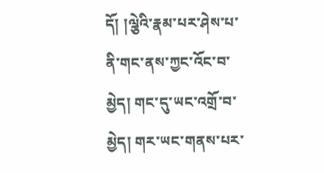དོ། །ལྕེའི་རྣམ་པར་ཤེས་པ་ནི་གང་ནས་ཀྱང་འོང་བ་མྱེད། གང་དུ་ཡང་འགྲོ་བ་མྱེད། གར་ཡང་གནས་པར་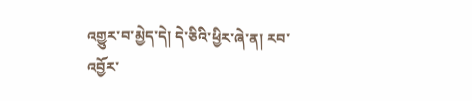འགྱུར་བ་མྱེད་དེ། དེ་ཅིའི་ཕྱིར་ཞེ་ན། རབ་འབྱོར་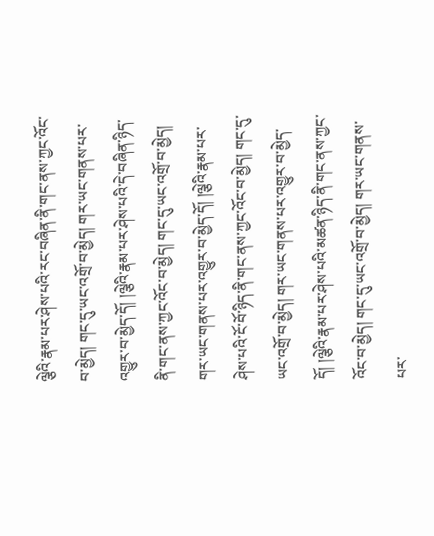ལྕེའི་རྣམ་པར་ཤེས་པའི་རང་བཞིན་ནི་གང་ནས་ཀྱང་འོང་བ་མྱེད། གང་དུ་ཡང་འགྲོ་བ་མྱེད། གར་ཡང་གནས་པར་འགྱུར་བ་མྱེད་དོ། །ལྕེའི་རྣམ་པར་ཤེས་པའི་དེ་བཞིན་ཉིད་ནི་གང་ནས་ཀྱང་འོང་བ་མྱེད། གང་དུ་ཡང་འགྲོ་བ་མྱེད། གར་ཡང་གནས་པར་འགྱུར་བ་མྱེད་དོ། །ལྕེའི་རྣམ་པར་ཤེས་པའི་ངོ་བོ་ཉིད་ནི་གང་ནས་ཀྱང་འོང་བ་མྱེད། གང་དུ་ཡང་འགྲོ་བ་མྱེད། གར་ཡང་གནས་པར་འགྱུར་བ་མྱེད་དོ། །ལྕེའི་རྣམ་པར་ཤེས་པའི་མཚན་ཉིད་ནི་གང་ནས་ཀྱང་འོང་བ་མྱེད། གང་དུ་ཡང་འགྲོ་བ་མྱེད། གར་ཡང་གནས་པར་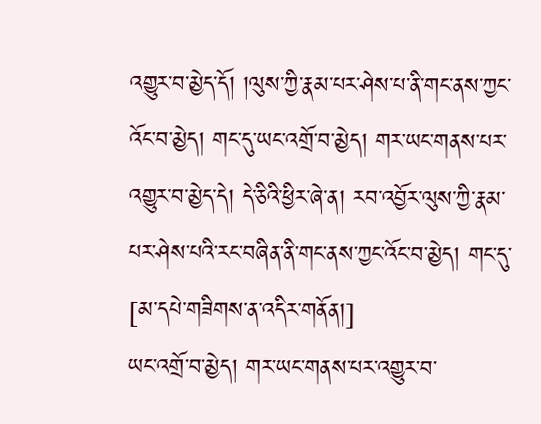འགྱུར་བ་མྱེད་དོ། །ལུས་ཀྱི་རྣམ་པར་ཤེས་པ་ནི་གང་ནས་ཀྱང་འོང་བ་མྱེད། གང་དུ་ཡང་འགྲོ་བ་མྱེད། གར་ཡང་གནས་པར་འགྱུར་བ་མྱེད་དེ། དེ་ཅིའི་ཕྱིར་ཞེ་ན། རབ་འབྱོར་ལུས་ཀྱི་རྣམ་པར་ཤེས་པའི་རང་བཞིན་ནི་གང་ནས་ཀྱང་འོང་བ་མྱེད། གང་དུ་
[མ་དཔེ་གཟིགས་ན་འདིར་གནོན།]
ཡང་འགྲོ་བ་མྱེད། གར་ཡང་གནས་པར་འགྱུར་བ་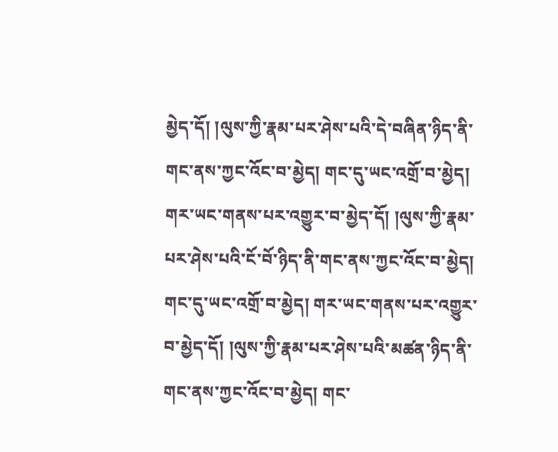མྱེད་དོ། །ལུས་ཀྱི་རྣམ་པར་ཤེས་པའི་དེ་བཞིན་ཉིད་ནི་གང་ནས་ཀྱང་འོང་བ་མྱེད། གང་དུ་ཡང་འགྲོ་བ་མྱེད། གར་ཡང་གནས་པར་འགྱུར་བ་མྱེད་དོ། །ལུས་ཀྱི་རྣམ་པར་ཤེས་པའི་ངོ་བོ་ཉིད་ནི་གང་ནས་ཀྱང་འོང་བ་མྱེད། གང་དུ་ཡང་འགྲོ་བ་མྱེད། གར་ཡང་གནས་པར་འགྱུར་བ་མྱེད་དོ། །ལུས་ཀྱི་རྣམ་པར་ཤེས་པའི་མཚན་ཉིད་ནི་གང་ནས་ཀྱང་འོང་བ་མྱེད། གང་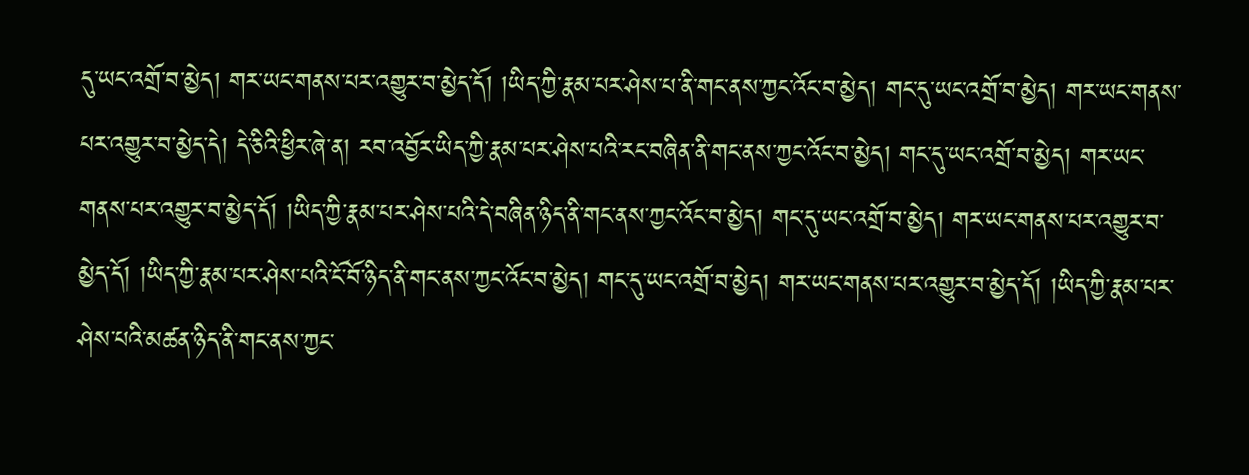དུ་ཡང་འགྲོ་བ་མྱེད། གར་ཡང་གནས་པར་འགྱུར་བ་མྱེད་དོ། །ཡིད་ཀྱི་རྣམ་པར་ཤེས་པ་ནི་གང་ནས་ཀྱང་འོང་བ་མྱེད། གང་དུ་ཡང་འགྲོ་བ་མྱེད། གར་ཡང་གནས་པར་འགྱུར་བ་མྱེད་དེ། དེ་ཅིའི་ཕྱིར་ཞེ་ན། རབ་འབྱོར་ཡིད་ཀྱི་རྣམ་པར་ཤེས་པའི་རང་བཞིན་ནི་གང་ནས་ཀྱང་འོང་བ་མྱེད། གང་དུ་ཡང་འགྲོ་བ་མྱེད། གར་ཡང་གནས་པར་འགྱུར་བ་མྱེད་དོ། །ཡིད་ཀྱི་རྣམ་པར་ཤེས་པའི་དེ་བཞིན་ཉིད་ནི་གང་ནས་ཀྱང་འོང་བ་མྱེད། གང་དུ་ཡང་འགྲོ་བ་མྱེད། གར་ཡང་གནས་པར་འགྱུར་བ་མྱེད་དོ། །ཡིད་ཀྱི་རྣམ་པར་ཤེས་པའི་ངོ་བོ་ཉིད་ནི་གང་ནས་ཀྱང་འོང་བ་མྱེད། གང་དུ་ཡང་འགྲོ་བ་མྱེད། གར་ཡང་གནས་པར་འགྱུར་བ་མྱེད་དོ། །ཡིད་ཀྱི་རྣམ་པར་ཤེས་པའི་མཚན་ཉིད་ནི་གང་ནས་ཀྱང་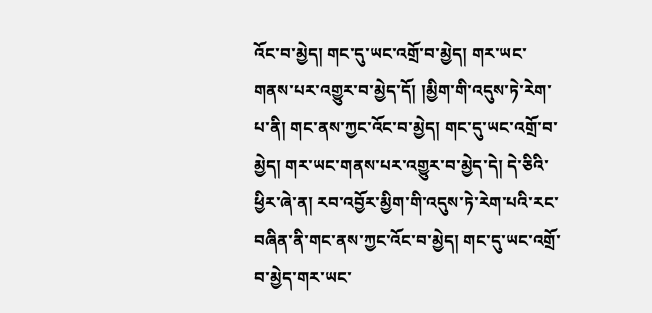འོང་བ་མྱེད། གང་དུ་ཡང་འགྲོ་བ་མྱེད། གར་ཡང་གནས་པར་འགྱུར་བ་མྱེད་དོ། །མྱིག་གི་འདུས་ཏེ་རེག་པ་ནི། གང་ནས་ཀྱང་འོང་བ་མྱེད། གང་དུ་ཡང་འགྲོ་བ་མྱེད། གར་ཡང་གནས་པར་འགྱུར་བ་མྱེད་དེ། དེ་ཅིའི་ཕྱིར་ཞེ་ན། རབ་འབྱོར་མྱིག་གི་འདུས་ཏེ་རེག་པའི་རང་བཞིན་ནི་གང་ནས་ཀྱང་འོང་བ་མྱེད། གང་དུ་ཡང་འགྲོ་བ་མྱེད་གར་ཡང་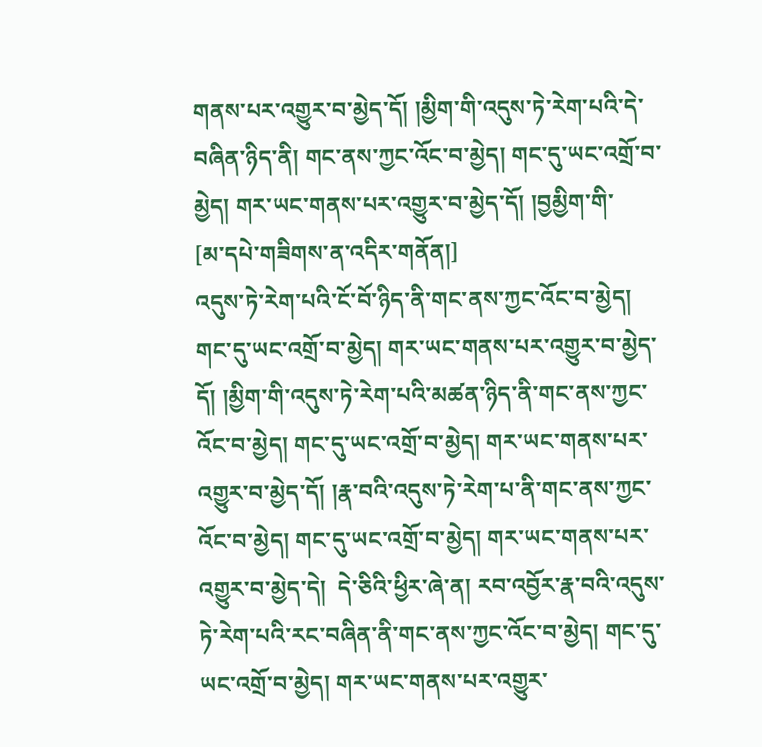གནས་པར་འགྱུར་བ་མྱེད་དོ། །མྱིག་གི་འདུས་ཏེ་རེག་པའི་དེ་བཞིན་ཉིད་ནི། གང་ནས་ཀྱང་འོང་བ་མྱེད། གང་དུ་ཡང་འགྲོ་བ་མྱེད། གར་ཡང་གནས་པར་འགྱུར་བ་མྱེད་དོ། །བྱམྱིག་གི་
[མ་དཔེ་གཟིགས་ན་འདིར་གནོན།]
འདུས་ཏེ་རེག་པའི་ངོ་བོ་ཉིད་ནི་གང་ནས་ཀྱང་འོང་བ་མྱེད། གང་དུ་ཡང་འགྲོ་བ་མྱེད། གར་ཡང་གནས་པར་འགྱུར་བ་མྱེད་དོ། །མྱིག་གི་འདུས་ཏེ་རེག་པའི་མཚན་ཉིད་ནི་གང་ནས་ཀྱང་འོང་བ་མྱེད། གང་དུ་ཡང་འགྲོ་བ་མྱེད། གར་ཡང་གནས་པར་འགྱུར་བ་མྱེད་དོ། །རྣ་བའི་འདུས་ཏེ་རེག་པ་ནི་གང་ནས་ཀྱང་འོང་བ་མྱེད། གང་དུ་ཡང་འགྲོ་བ་མྱེད། གར་ཡང་གནས་པར་འགྱུར་བ་མྱེད་དེ།  དེ་ཅིའི་ཕྱིར་ཞེ་ན། རབ་འབྱོར་རྣ་བའི་འདུས་ཏེ་རེག་པའི་རང་བཞིན་ནི་གང་ནས་ཀྱང་འོང་བ་མྱེད། གང་དུ་ཡང་འགྲོ་བ་མྱེད། གར་ཡང་གནས་པར་འགྱུར་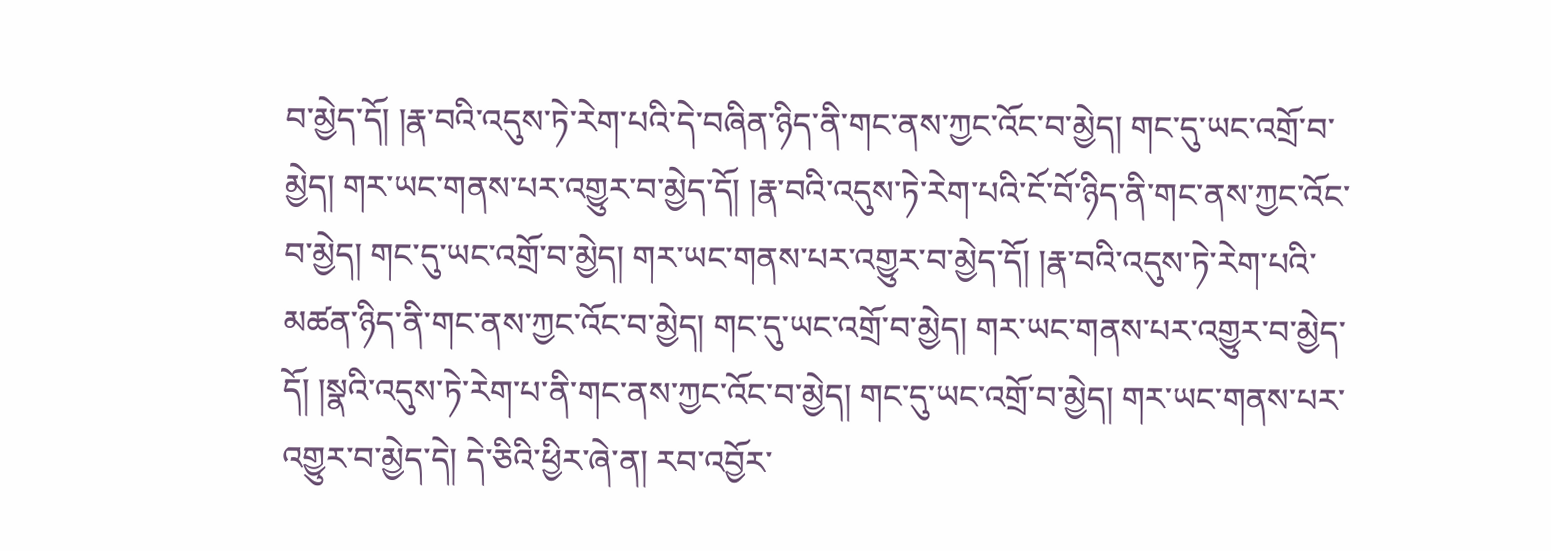བ་མྱེད་དོ། །རྣ་བའི་འདུས་ཏེ་རེག་པའི་དེ་བཞིན་ཉིད་ནི་གང་ནས་ཀྱང་འོང་བ་མྱེད། གང་དུ་ཡང་འགྲོ་བ་མྱེད། གར་ཡང་གནས་པར་འགྱུར་བ་མྱེད་དོ། །རྣ་བའི་འདུས་ཏེ་རེག་པའི་ངོ་བོ་ཉིད་ནི་གང་ནས་ཀྱང་འོང་བ་མྱེད། གང་དུ་ཡང་འགྲོ་བ་མྱེད། གར་ཡང་གནས་པར་འགྱུར་བ་མྱེད་དོ། །རྣ་བའི་འདུས་ཏེ་རེག་པའི་མཚན་ཉིད་ནི་གང་ནས་ཀྱང་འོང་བ་མྱེད། གང་དུ་ཡང་འགྲོ་བ་མྱེད། གར་ཡང་གནས་པར་འགྱུར་བ་མྱེད་དོ། །སྣའི་འདུས་ཏེ་རེག་པ་ནི་གང་ནས་ཀྱང་འོང་བ་མྱེད། གང་དུ་ཡང་འགྲོ་བ་མྱེད། གར་ཡང་གནས་པར་འགྱུར་བ་མྱེད་དེ། དེ་ཅིའི་ཕྱིར་ཞེ་ན། རབ་འབྱོར་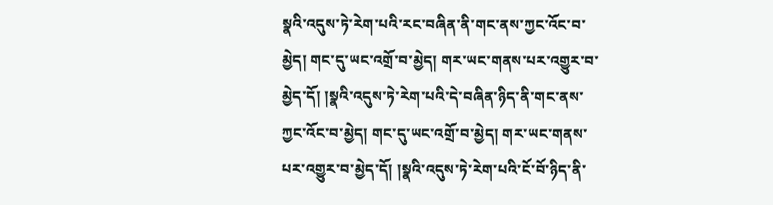སྣའི་འདུས་ཏེ་རེག་པའི་རང་བཞིན་ནི་གང་ནས་ཀྱང་འོང་བ་མྱེད། གང་དུ་ཡང་འགྲོ་བ་མྱེད། གར་ཡང་གནས་པར་འགྱུར་བ་མྱེད་དོ། །སྣའི་འདུས་ཏེ་རེག་པའི་དེ་བཞིན་ཉིད་ནི་གང་ནས་ཀྱང་འོང་བ་མྱེད། གང་དུ་ཡང་འགྲོ་བ་མྱེད། གར་ཡང་གནས་པར་འགྱུར་བ་མྱེད་དོ། །སྣའི་འདུས་ཏེ་རེག་པའི་ངོ་བོ་ཉིད་ནི་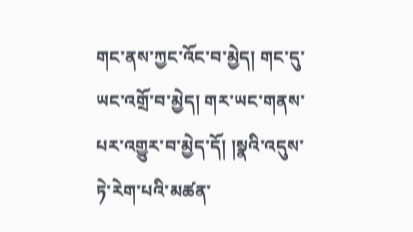གང་ནས་ཀྱང་འོང་བ་མྱེད། གང་དུ་ཡང་འགྲོ་བ་མྱེད། གར་ཡང་གནས་པར་འགྱུར་བ་མྱེད་དོ། །སྣའི་འདུས་ཏེ་རེག་པའི་མཚན་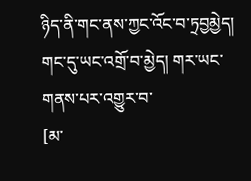ཉིད་ནི་གང་ནས་ཀྱང་འོང་བ་ཏྲབྱམྱེད། གང་དུ་ཡང་འགྲོ་བ་མྱེད། གར་ཡང་གནས་པར་འགྱུར་བ་
[མ་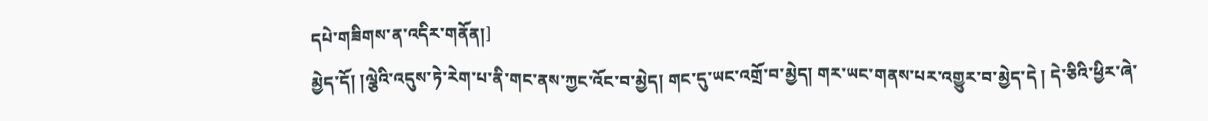དཔེ་གཟིགས་ན་འདིར་གནོན།]
མྱེད་དོ། །ལྕེའི་འདུས་ཏེ་རེག་པ་ནི་གང་ནས་ཀྱང་འོང་བ་མྱེད། གང་དུ་ཡང་འགྲོ་བ་མྱེད། གར་ཡང་གནས་པར་འགྱུར་བ་མྱེད་དེ ། དེ་ཅིའི་ཕྱིར་ཞེ་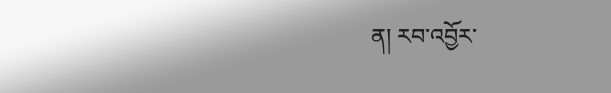ན། རབ་འབྱོར་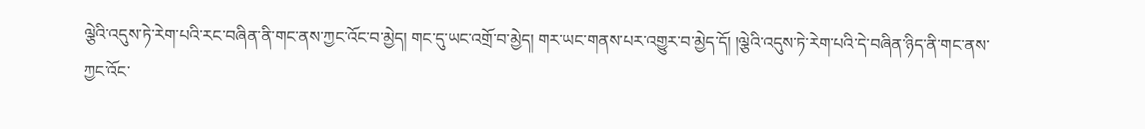ལྕེའི་འདུས་ཏེ་རེག་པའི་རང་བཞིན་ནི་གང་ནས་ཀྱང་འོང་བ་མྱེད། གང་དུ་ཡང་འགྲོ་བ་མྱེད། གར་ཡང་གནས་པར་འགྱུར་བ་མྱེད་དོ། །ལྕེའི་འདུས་ཏེ་རེག་པའི་དེ་བཞིན་ཉིད་ནི་གང་ནས་ཀྱང་འོང་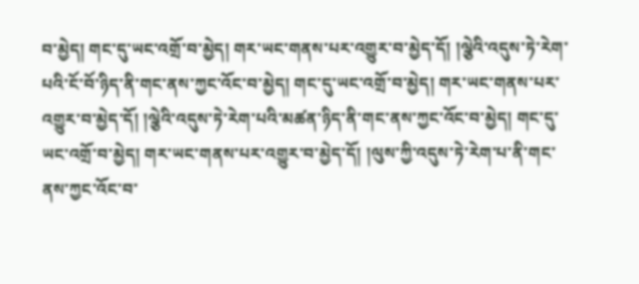བ་མྱེད། གང་དུ་ཡང་འགྲོ་བ་མྱེད། གར་ཡང་གནས་པར་འགྱུར་བ་མྱེད་དོ། །ལྕེའི་འདུས་ཏེ་རེག་པའི་ངོ་བོ་ཉིད་ནི་གང་ནས་ཀྱང་འོང་བ་མྱེད། གང་དུ་ཡང་འགྲོ་བ་མྱེད། གར་ཡང་གནས་པར་འགྱུར་བ་མྱེད་དོ། །ལྕེའི་འདུས་ཏེ་རེག་པའི་མཚན་ཉིད་ནི་གང་ནས་ཀྱང་འོང་བ་མྱེད། གང་དུ་ཡང་འགྲོ་བ་མྱེད། གར་ཡང་གནས་པར་འགྱུར་བ་མྱེད་དོ། །ལུས་ཀྱི་འདུས་ཏེ་རེག་པ་ནི་གང་ནས་ཀྱང་འོང་བ་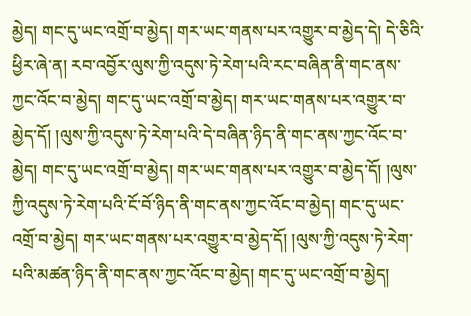མྱེད། གང་དུ་ཡང་འགྲོ་བ་མྱེད། གར་ཡང་གནས་པར་འགྱུར་བ་མྱེད་དེ། དེ་ཅིའི་ཕྱིར་ཞེ་ན། རབ་འབྱོར་ལུས་ཀྱི་འདུས་ཏེ་རེག་པའི་རང་བཞིན་ནི་གང་ནས་ཀྱང་འོང་བ་མྱེད། གང་དུ་ཡང་འགྲོ་བ་མྱེད། གར་ཡང་གནས་པར་འགྱུར་བ་མྱེད་དོ། །ལུས་ཀྱི་འདུས་ཏེ་རེག་པའི་དེ་བཞིན་ཉིད་ནི་གང་ནས་ཀྱང་འོང་བ་མྱེད། གང་དུ་ཡང་འགྲོ་བ་མྱེད། གར་ཡང་གནས་པར་འགྱུར་བ་མྱེད་དོ། །ལུས་ཀྱི་འདུས་ཏེ་རེག་པའི་ངོ་བོ་ཉིད་ནི་གང་ནས་ཀྱང་འོང་བ་མྱེད། གང་དུ་ཡང་འགྲོ་བ་མྱེད། གར་ཡང་གནས་པར་འགྱུར་བ་མྱེད་དོ། །ལུས་ཀྱི་འདུས་ཏེ་རེག་པའི་མཚན་ཉིད་ནི་གང་ནས་ཀྱང་འོང་བ་མྱེད། གང་དུ་ཡང་འགྲོ་བ་མྱེད།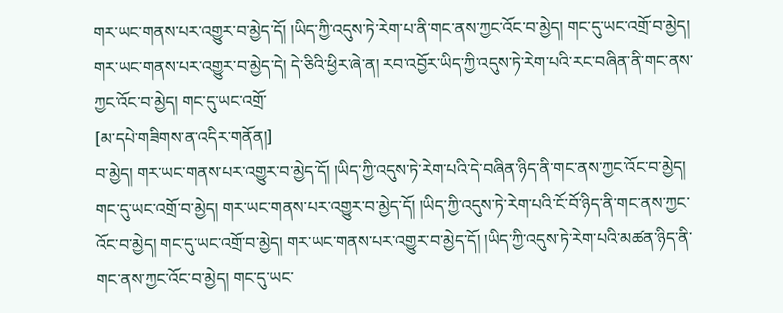གར་ཡང་གནས་པར་འགྱུར་བ་མྱེད་དོ། །ཡིད་ཀྱི་འདུས་ཏེ་རེག་པ་ནི་གང་ནས་ཀྱང་འོང་བ་མྱེད། གང་དུ་ཡང་འགྲོ་བ་མྱེད། གར་ཡང་གནས་པར་འགྱུར་བ་མྱེད་དེ། དེ་ཅིའི་ཕྱིར་ཞེ་ན། རབ་འབྱོར་ཡིད་ཀྱི་འདུས་ཏེ་རེག་པའི་རང་བཞིན་ནི་གང་ནས་ཀྱང་འོང་བ་མྱེད། གང་དུ་ཡང་འགྲོ་
[མ་དཔེ་གཟིགས་ན་འདིར་གནོན།]
བ་མྱེད། གར་ཡང་གནས་པར་འགྱུར་བ་མྱེད་དོ། །ཡིད་ཀྱི་འདུས་ཏེ་རེག་པའི་དེ་བཞིན་ཉིད་ནི་གང་ནས་ཀྱང་འོང་བ་མྱེད། གང་དུ་ཡང་འགྲོ་བ་མྱེད། གར་ཡང་གནས་པར་འགྱུར་བ་མྱེད་དོ། །ཡིད་ཀྱི་འདུས་ཏེ་རེག་པའི་ངོ་བོ་ཉིད་ནི་གང་ནས་ཀྱང་འོང་བ་མྱེད། གང་དུ་ཡང་འགྲོ་བ་མྱེད། གར་ཡང་གནས་པར་འགྱུར་བ་མྱེད་དོ། །ཡིད་ཀྱི་འདུས་ཏེ་རེག་པའི་མཚན་ཉིད་ནི་གང་ནས་ཀྱང་འོང་བ་མྱེད། གང་དུ་ཡང་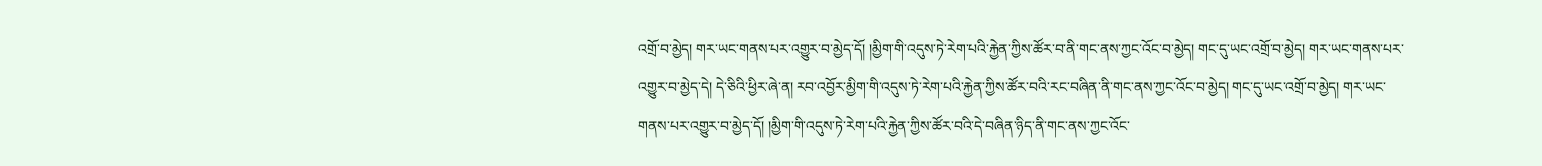འགྲོ་བ་མྱེད། གར་ཡང་གནས་པར་འགྱུར་བ་མྱེད་དོ། །མྱིག་གི་འདུས་ཏེ་རེག་པའི་རྐྱེན་ཀྱིས་ཚོར་བ་ནི་གང་ནས་ཀྱང་འོང་བ་མྱེད། གང་དུ་ཡང་འགྲོ་བ་མྱེད། གར་ཡང་གནས་པར་འགྱུར་བ་མྱེད་དེ། དེ་ཅིའི་ཕྱིར་ཞེ་ན། རབ་འབྱོར་མྱིག་གི་འདུས་ཏེ་རེག་པའི་རྐྱེན་ཀྱིས་ཚོར་བའི་རང་བཞིན་ནི་གང་ནས་ཀྱང་འོང་བ་མྱེད། གང་དུ་ཡང་འགྲོ་བ་མྱེད། གར་ཡང་གནས་པར་འགྱུར་བ་མྱེད་དོ། །མྱིག་གི་འདུས་ཏེ་རེག་པའི་རྐྱེན་ཀྱིས་ཚོར་བའི་དེ་བཞིན་ཉིད་ནི་གང་ནས་ཀྱང་འོང་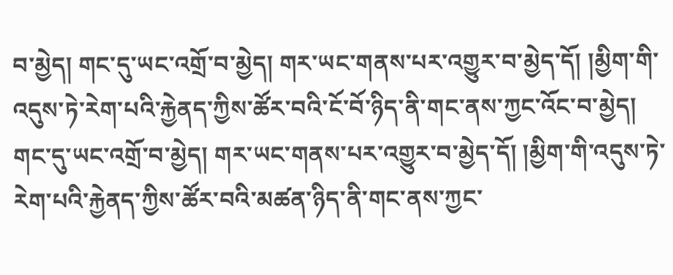བ་མྱེད། གང་དུ་ཡང་འགྲོ་བ་མྱེད། གར་ཡང་གནས་པར་འགྱུར་བ་མྱེད་དོ། །མྱིག་གི་འདུས་ཏེ་རེག་པའི་རྐྱེནད་ཀྱིས་ཚོར་བའི་ངོ་བོ་ཉིད་ནི་གང་ནས་ཀྱང་འོང་བ་མྱེད། གང་དུ་ཡང་འགྲོ་བ་མྱེད། གར་ཡང་གནས་པར་འགྱུར་བ་མྱེད་དོ། །མྱིག་གི་འདུས་ཏེ་རེག་པའི་རྐྱེནད་ཀྱིས་ཚོར་བའི་མཚན་ཉིད་ནི་གང་ནས་ཀྱང་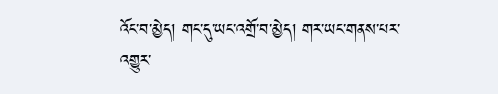འོང་བ་མྱེད། གང་དུ་ཡང་འགྲོ་བ་མྱེད། གར་ཡང་གནས་པར་འགྱུར་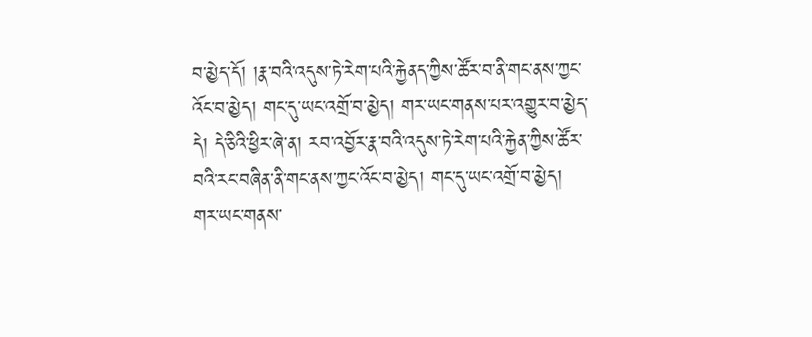བ་མྱེད་དོ། །རྣ་བའི་འདུས་ཏེ་རེག་པའི་རྐྱེནད་ཀྱིས་ཚོར་བ་ནི་གང་ནས་ཀྱང་འོང་བ་མྱེད། གང་དུ་ཡང་འགྲོ་བ་མྱེད། གར་ཡང་གནས་པར་འགྱུར་བ་མྱེད་དེ། དེ་ཅིའི་ཕྱིར་ཞེ་ན། རབ་འབྱོར་རྣ་བའི་འདུས་ཏེ་རེག་པའི་རྐྱེན་ཀྱིས་ཚོར་བའི་རང་བཞིན་ནི་གང་ནས་ཀྱང་འོང་བ་མྱེད། གང་དུ་ཡང་འགྲོ་བ་མྱེད། གར་ཡང་གནས་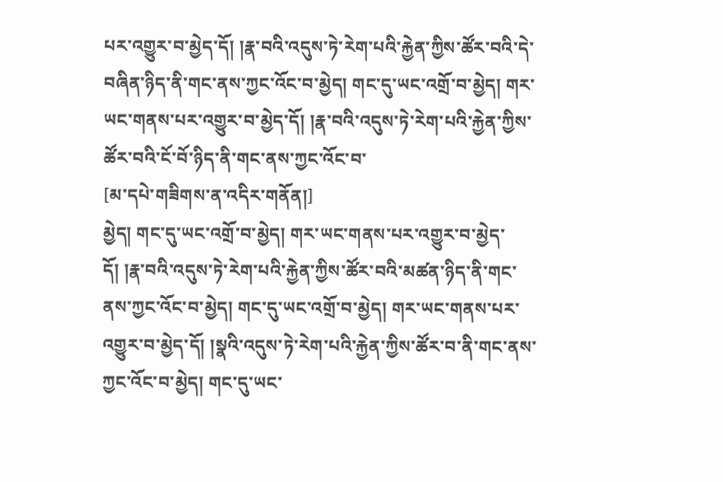པར་འགྱུར་བ་མྱེད་དོ། །རྣ་བའི་འདུས་ཏེ་རེག་པའི་རྐྱེན་ཀྱིས་ཚོར་བའི་དེ་བཞིན་ཉིད་ནི་གང་ནས་ཀྱང་འོང་བ་མྱེད། གང་དུ་ཡང་འགྲོ་བ་མྱེད། གར་ཡང་གནས་པར་འགྱུར་བ་མྱེད་དོ། །རྣ་བའི་འདུས་ཏེ་རེག་པའི་རྐྱེན་ཀྱིས་ཚོར་བའི་ངོ་བོ་ཉིད་ནི་གང་ནས་ཀྱང་འོང་བ་
[མ་དཔེ་གཟིགས་ན་འདིར་གནོན།]
མྱེད། གང་དུ་ཡང་འགྲོ་བ་མྱེད། གར་ཡང་གནས་པར་འགྱུར་བ་མྱེད་དོ། །རྣ་བའི་འདུས་ཏེ་རེག་པའི་རྐྱེན་ཀྱིས་ཚོར་བའི་མཚན་ཉིད་ནི་གང་ནས་ཀྱང་འོང་བ་མྱེད། གང་དུ་ཡང་འགྲོ་བ་མྱེད། གར་ཡང་གནས་པར་འགྱུར་བ་མྱེད་དོ། །སྣའི་འདུས་ཏེ་རེག་པའི་རྐྱེན་ཀྱིས་ཚོར་བ་ནི་གང་ནས་ཀྱང་འོང་བ་མྱེད། གང་དུ་ཡང་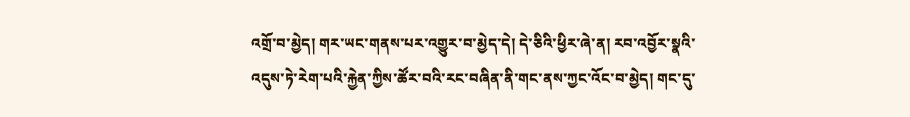འགྲོ་བ་མྱེད། གར་ཡང་གནས་པར་འགྱུར་བ་མྱེད་དེ། དེ་ཅིའི་ཕྱིར་ཞེ་ན། རབ་འབྱོར་སྣའི་འདུས་ཏེ་རེག་པའི་རྐྱེན་ཀྱིས་ཚོར་བའི་རང་བཞིན་ནི་གང་ནས་ཀྱང་འོང་བ་མྱེད། གང་དུ་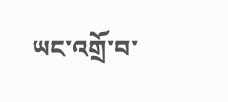ཡང་འགྲོ་བ་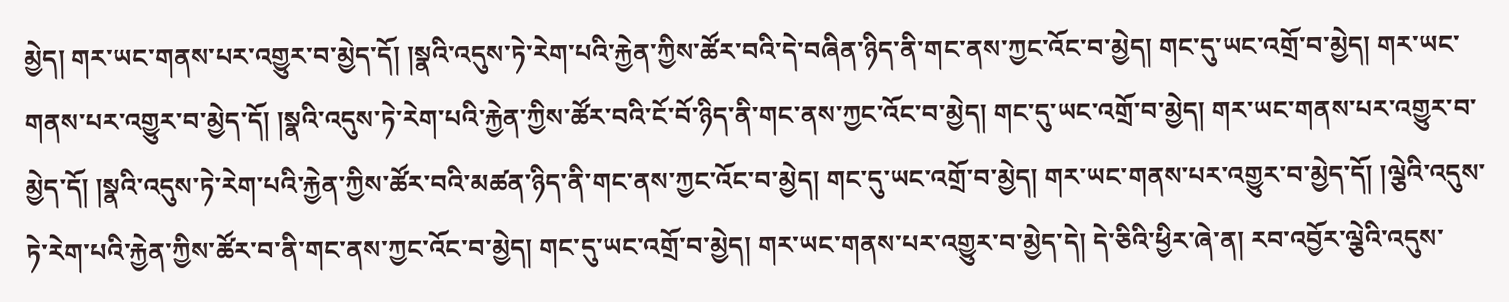མྱེད། གར་ཡང་གནས་པར་འགྱུར་བ་མྱེད་དོ། །སྣའི་འདུས་ཏེ་རེག་པའི་རྐྱེན་ཀྱིས་ཚོར་བའི་དེ་བཞིན་ཉིད་ནི་གང་ནས་ཀྱང་འོང་བ་མྱེད། གང་དུ་ཡང་འགྲོ་བ་མྱེད། གར་ཡང་གནས་པར་འགྱུར་བ་མྱེད་དོ། །སྣའི་འདུས་ཏེ་རེག་པའི་རྐྱེན་ཀྱིས་ཚོར་བའི་ངོ་བོ་ཉིད་ནི་གང་ནས་ཀྱང་འོང་བ་མྱེད། གང་དུ་ཡང་འགྲོ་བ་མྱེད། གར་ཡང་གནས་པར་འགྱུར་བ་མྱེད་དོ། །སྣའི་འདུས་ཏེ་རེག་པའི་རྐྱེན་ཀྱིས་ཚོར་བའི་མཚན་ཉིད་ནི་གང་ནས་ཀྱང་འོང་བ་མྱེད། གང་དུ་ཡང་འགྲོ་བ་མྱེད། གར་ཡང་གནས་པར་འགྱུར་བ་མྱེད་དོ། །ལྕེའི་འདུས་ཏེ་རེག་པའི་རྐྱེན་ཀྱིས་ཚོར་བ་ནི་གང་ནས་ཀྱང་འོང་བ་མྱེད། གང་དུ་ཡང་འགྲོ་བ་མྱེད། གར་ཡང་གནས་པར་འགྱུར་བ་མྱེད་དེ། དེ་ཅིའི་ཕྱིར་ཞེ་ན། རབ་འབྱོར་ལྕེའི་འདུས་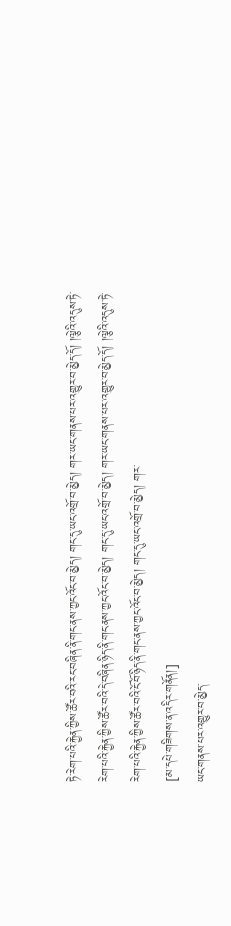ཏེ་རེག་པའི་རྐྱེན་ཀྱིས་ཚོར་བའི་རང་བཞིན་ནི་གང་ནས་ཀྱང་འོང་བ་མྱེད། གང་དུ་ཡང་འགྲོ་བ་མྱེད། གར་ཡང་གནས་པར་འགྱུར་བ་མྱེད་དོ། །ལྕེའི་འདུས་ཏེ་རེག་པའི་རྐྱེན་ཀྱིས་ཚོར་བའི་དེ་བཞིན་ཉིད་ནི་གང་ནས་ཀྱང་འོང་བ་མྱེད། གང་དུ་ཡང་འགྲོ་བ་མྱེད། གར་ཡང་གནས་པར་འགྱུར་བ་མྱེད་དོ། །ལྕེའི་འདུས་ཏེ་རེག་པའི་རྐྱེན་ཀྱིས་ཚོར་བའི་ངོ་བོ་ཉིད་ནི་གང་ནས་ཀྱང་འོང་བ་མྱེད། གང་དུ་ཡང་འགྲོ་བ་མྱེད། གར་
[མ་དཔེ་གཟིགས་ན་འདིར་གནོན།]
ཡང་གནས་པར་འགྱུར་བ་མྱེད་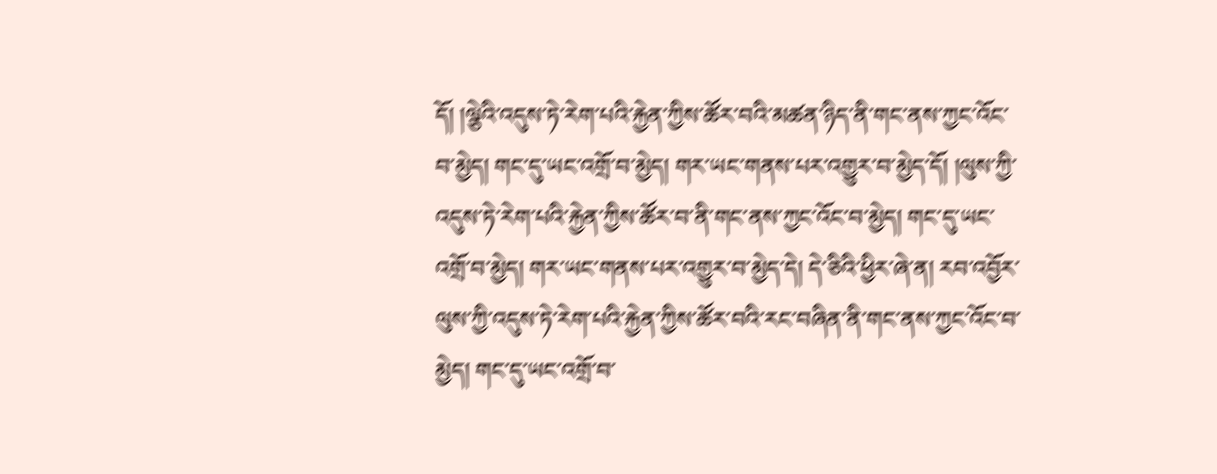དོ། །ལྕེའི་འདུས་ཏེ་རེག་པའི་རྐྱེན་ཀྱིས་ཚོར་བའི་མཚན་ཉིད་ནི་གང་ནས་ཀྱང་འོང་བ་མྱེད། གང་དུ་ཡང་འགྲོ་བ་མྱེད། གར་ཡང་གནས་པར་འགྱུར་བ་མྱེད་དོ། །ལུས་ཀྱི་འདུས་ཏེ་རེག་པའི་རྐྱེན་ཀྱིས་ཚོར་བ་ནི་གང་ནས་ཀྱང་འོང་བ་མྱེད། གང་དུ་ཡང་འགྲོ་བ་མྱེད། གར་ཡང་གནས་པར་འགྱུར་བ་མྱེད་དེ། དེ་ཅིའི་ཕྱིར་ཞེ་ན། རབ་འབྱོར་ལུས་ཀྱི་འདུས་ཏེ་རེག་པའི་རྐྱེན་ཀྱིས་ཚོར་བའི་རང་བཞིན་ནི་གང་ནས་ཀྱང་འོང་བ་མྱེད། གང་དུ་ཡང་འགྲོ་བ་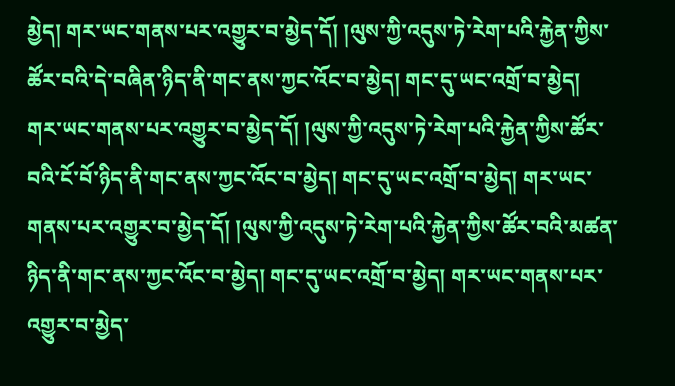མྱེད། གར་ཡང་གནས་པར་འགྱུར་བ་མྱེད་དོ། །ལུས་ཀྱི་འདུས་ཏེ་རེག་པའི་རྐྱེན་ཀྱིས་ཚོར་བའི་དེ་བཞིན་ཉིད་ནི་གང་ནས་ཀྱང་འོང་བ་མྱེད། གང་དུ་ཡང་འགྲོ་བ་མྱེད། གར་ཡང་གནས་པར་འགྱུར་བ་མྱེད་དོ། །ལུས་ཀྱི་འདུས་ཏེ་རེག་པའི་རྐྱེན་ཀྱིས་ཚོར་བའི་ངོ་བོ་ཉིད་ནི་གང་ནས་ཀྱང་འོང་བ་མྱེད། གང་དུ་ཡང་འགྲོ་བ་མྱེད། གར་ཡང་གནས་པར་འགྱུར་བ་མྱེད་དོ། །ལུས་ཀྱི་འདུས་ཏེ་རེག་པའི་རྐྱེན་ཀྱིས་ཚོར་བའི་མཚན་ཉིད་ནི་གང་ནས་ཀྱང་འོང་བ་མྱེད། གང་དུ་ཡང་འགྲོ་བ་མྱེད། གར་ཡང་གནས་པར་འགྱུར་བ་མྱེད་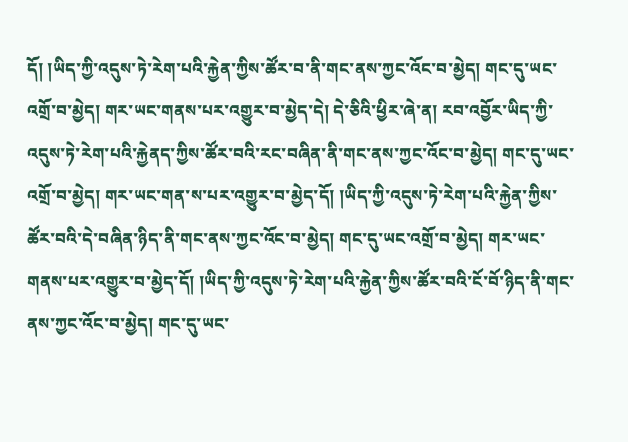དོ། །ཡིད་ཀྱི་འདུས་ཏེ་རེག་པའི་རྐྱེན་ཀྱིས་ཚོར་བ་ནི་གང་ནས་ཀྱང་འོང་བ་མྱེད། གང་དུ་ཡང་འགྲོ་བ་མྱེད། གར་ཡང་གནས་པར་འགྱུར་བ་མྱེད་དེ། དེ་ཅིའི་ཕྱིར་ཞེ་ན། རབ་འབྱོར་ཡིད་ཀྱི་འདུས་ཏེ་རེག་པའི་རྐྱེནད་ཀྱིས་ཚོར་བའི་རང་བཞིན་ནི་གང་ནས་ཀྱང་འོང་བ་མྱེད། གང་དུ་ཡང་འགྲོ་བ་མྱེད། གར་ཡང་གན་ས་པར་འགྱུར་བ་མྱེད་དོ། །ཡིད་ཀྱི་འདུས་ཏེ་རེག་པའི་རྐྱེན་ཀྱིས་ཚོར་བའི་དེ་བཞིན་ཉིད་ནི་གང་ནས་ཀྱང་འོང་བ་མྱེད། གང་དུ་ཡང་འགྲོ་བ་མྱེད། གར་ཡང་གནས་པར་འགྱུར་བ་མྱེད་དོ། །ཡིད་ཀྱི་འདུས་ཏེ་རེག་པའི་རྐྱེན་ཀྱིས་ཚོར་བའི་ངོ་བོ་ཉིད་ནི་གང་ནས་ཀྱང་འོང་བ་མྱེད། གང་དུ་ཡང་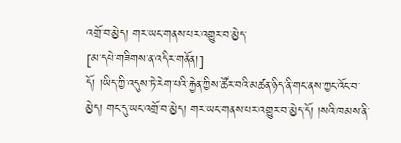འགྲོ་བ་མྱེད། གར་ཡང་གནས་པར་འགྱུར་བ་མྱེད་
[མ་དཔེ་གཟིགས་ན་འདིར་གནོན།]
དོ། །ཡིད་ཀྱི་འདུས་ཏེ་རེག་པའི་རྐྱེན་ཀྱིས་ཚོར་བའི་མཚན་ཉིད་ནི་གང་ནས་ཀྱང་འོང་བ་མྱེད། གང་དུ་ཡང་འགྲོ་བ་མྱེད། གར་ཡང་གནས་པར་འགྱུར་བ་མྱེད་དོ། །སའི་ཁམས་ནི་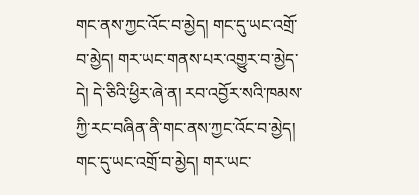གང་ནས་ཀྱང་འོང་བ་མྱེད། གང་དུ་ཡང་འགྲོ་བ་མྱེད། གར་ཡང་གནས་པར་འགྱུར་བ་མྱེད་དེ། དེ་ཅིའི་ཕྱིར་ཞེ་ན། རབ་འབྱོར་སའི་ཁམས་ཀྱི་རང་བཞིན་ནི་གང་ནས་ཀྱང་འོང་བ་མྱེད། གང་དུ་ཡང་འགྲོ་བ་མྱེད། གར་ཡང་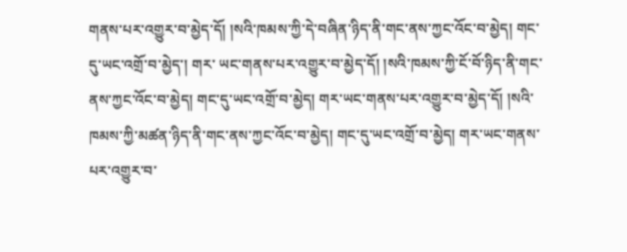གནས་པར་འགྱུར་བ་མྱེད་དོ། །སའི་ཁམས་ཀྱི་དེ་བཞིན་ཉིད་ནི་གང་ནས་ཀྱང་འོང་བ་མྱེད། གང་དུ་ཡང་འགྲོ་བ་མྱེད་། གར་ ཡང་གནས་པར་འགྱུར་བ་མྱེད་དོ། །སའི་ཁམས་ཀྱི་ངོ་བོ་ཉིད་ནི་གང་ནས་ཀྱང་འོང་བ་མྱེད། གང་དུ་ཡང་འགྲོ་བ་མྱེད། གར་ཡང་གནས་པར་འགྱུར་བ་མྱེད་དོ། །སའི་ཁམས་ཀྱི་མཚན་ཉིད་ནི་གང་ནས་ཀྱང་འོང་བ་མྱེད། གང་དུ་ཡང་འགྲོ་བ་མྱེད། གར་ཡང་གནས་པར་འགྱུར་བ་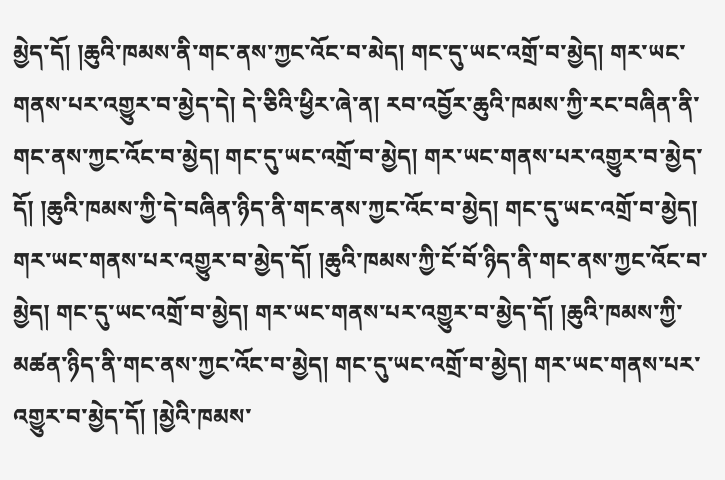མྱེད་དོ། །ཆུའི་ཁམས་ནི་གང་ནས་ཀྱང་འོང་བ་མེད། གང་དུ་ཡང་འགྲོ་བ་མྱེད། གར་ཡང་གནས་པར་འགྱུར་བ་མྱེད་དེ། དེ་ཅིའི་ཕྱིར་ཞེ་ན། རབ་འབྱོར་ཆུའི་ཁམས་ཀྱི་རང་བཞིན་ནི་གང་ནས་ཀྱང་འོང་བ་མྱེད། གང་དུ་ཡང་འགྲོ་བ་མྱེད། གར་ཡང་གནས་པར་འགྱུར་བ་མྱེད་དོ། །ཆུའི་ཁམས་ཀྱི་དེ་བཞིན་ཉིད་ནི་གང་ནས་ཀྱང་འོང་བ་མྱེད། གང་དུ་ཡང་འགྲོ་བ་མྱེད། གར་ཡང་གནས་པར་འགྱུར་བ་མྱེད་དོ། །ཆུའི་ཁམས་ཀྱི་ངོ་བོ་ཉིད་ནི་གང་ནས་ཀྱང་འོང་བ་མྱེད། གང་དུ་ཡང་འགྲོ་བ་མྱེད། གར་ཡང་གནས་པར་འགྱུར་བ་མྱེད་དོ། །ཆུའི་ཁམས་ཀྱི་མཚན་ཉིད་ནི་གང་ནས་ཀྱང་འོང་བ་མྱེད། གང་དུ་ཡང་འགྲོ་བ་མྱེད། གར་ཡང་གནས་པར་འགྱུར་བ་མྱེད་དོ། །མྱེའི་ཁམས་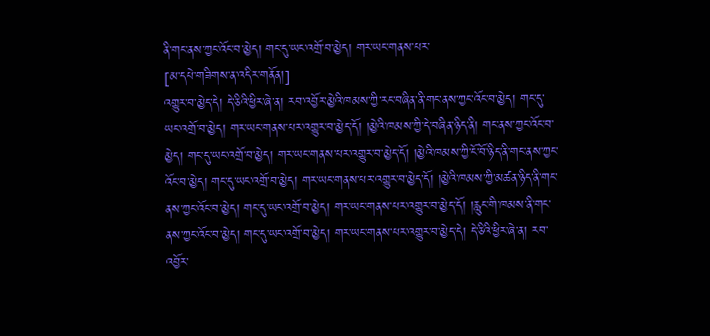ནི་གང་ནས་ཀྱང་འོང་བ་མྱེད། གང་དུ་ཡང་འགྲོ་བ་མྱེད། གར་ཡང་གནས་པར་
[མ་དཔེ་གཟིགས་ན་འདིར་གནོན།]
འགྱུར་བ་མྱེད་དེ། དེ་ཅིའི་ཕྱིར་ཞེ་ན། རབ་འབྱོར་མྱེའི་ཁམས་ཀྱི་རང་བཞིན་ནི་གང་ནས་ཀྱང་འོང་བ་མྱེད། གང་དུ་ཡང་འགྲོ་བ་མྱེད། གར་ཡང་གནས་པར་འགྱུར་བ་མྱེད་དོ། །མྱེའི་ཁམས་ཀྱི་དེ་བཞིན་ཉིད་ནི། གང་ནས་ཀྱང་འོང་བ་མྱེད། གང་དུ་ཡང་འགྲོ་བ་མྱེད། གར་ཡང་གནས་པར་འགྱུར་བ་མྱེད་དོ། །མྱེའི་ཁམས་ཀྱི་ངོ་བོ་ཉིད་ནི་གང་ནས་ཀྱང་འོང་བ་མྱེད། གང་དུ་ཡང་འགྲོ་བ་མྱེད། གར་ཡང་གནས་པར་འགྱུར་བ་མྱེད་དོ། །མྱེའི་ཁམས་ཀྱི་མཚན་ཉིད་ནི་གང་ནས་ཀྱང་འོང་བ་མྱེད། གང་དུ་ཡང་འགྲོ་བ་མྱེད། གར་ཡང་གནས་པར་འགྱུར་བ་མྱེད་དོ། །རླུང་གི་ཁམས་ནི་གང་ནས་ཀྱང་འོང་བ་མྱེད། གང་དུ་ཡང་འགྲོ་བ་མྱེད། གར་ཡང་གནས་པར་འགྱུར་བ་མྱེད་དེ། དེ་ཅིའི་ཕྱིར་ཞེ་ན། རབ་འབྱོར་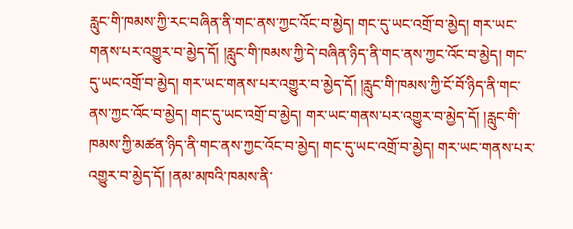རླུང་གི་ཁམས་ཀྱི་རང་བཞིན་ནི་གང་ནས་ཀྱང་འོང་བ་མྱེད། གང་དུ་ཡང་འགྲོ་བ་མྱེད། གར་ཡང་གནས་པར་འགྱུར་བ་མྱེད་དོ། །རླུང་གི་ཁམས་ཀྱི་དེ་བཞིན་ཉིད་ནི་གང་ནས་ཀྱང་འོང་བ་མྱེད། གང་དུ་ཡང་འགྲོ་བ་མྱེད། གར་ཡང་གནས་པར་འགྱུར་བ་མྱེད་དོ། །རླུང་གི་ཁམས་ཀྱི་ངོ་བོ་ཉིད་ནི་གང་ནས་ཀྱང་འོང་བ་མྱེད། གང་དུ་ཡང་འགྲོ་བ་མྱེད། གར་ཡང་གནས་པར་འགྱུར་བ་མྱེད་དོ། །རླུང་གི་ཁམས་ཀྱི་མཚན་ཉིད་ནི་གང་ནས་ཀྱང་འོང་བ་མྱེད། གང་དུ་ཡང་འགྲོ་བ་མྱེད། གར་ཡང་གནས་པར་འགྱུར་བ་མྱེད་དོ། །ནམ་མཁའི་ཁམས་ནི་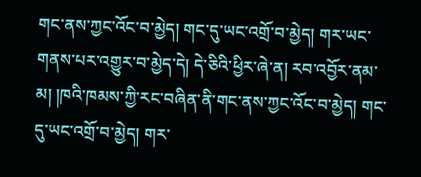གང་ནས་ཀྱང་འོང་བ་མྱེད། གང་དུ་ཡང་འགྲོ་བ་མྱེད། གར་ཡང་གནས་པར་འགྱུར་བ་མྱེད་དེ། དེ་ཅིའི་ཕྱིར་ཞེ་ན། རབ་འབྱོར་ནམ་མ། །ཁའི་ཁམས་ཀྱི་རང་བཞིན་ནི་གང་ནས་ཀྱང་འོང་བ་མྱེད། གང་དུ་ཡང་འགྲོ་བ་མྱེད། གར་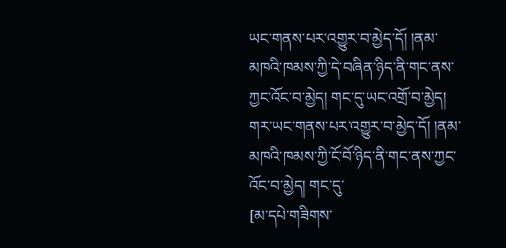ཡང་གནས་པར་འགྱུར་བ་མྱེད་དོ། །ནམ་མཁའི་ཁམས་ཀྱི་དེ་བཞིན་ཉིད་ནི་གང་ནས་ཀྱང་འོང་བ་མྱེད། གང་དུ་ཡང་འགྲོ་བ་མྱེད། གར་ཡང་གནས་པར་འགྱུར་བ་མྱེད་དོ། །ནམ་མཁའི་ཁམས་ཀྱི་ངོ་བོ་ཉིད་ནི་གང་ནས་ཀྱང་འོང་བ་མྱེད། གང་དུ་
[མ་དཔེ་གཟིགས་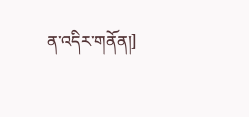ན་འདིར་གནོན།]